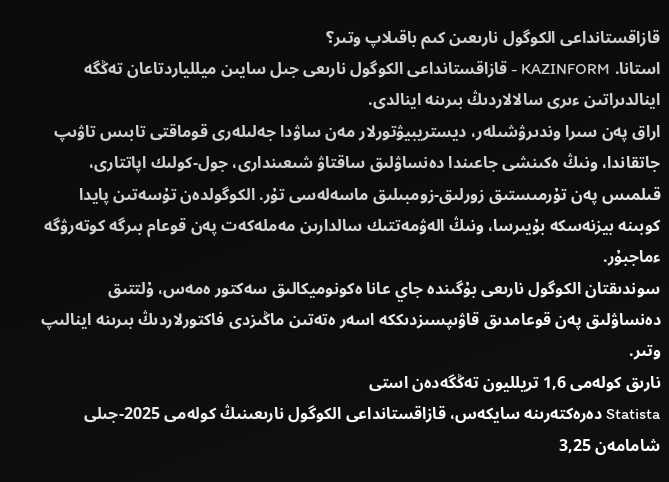قازاقستانداعى الكوگول نارىعىن كىم باقىلاپ وتىر؟
استانا. KAZINFORM - قازاقستانداعى الكوگول نارىعى جىل سايىن ميللياردتاعان تەڭگە اينالدىراتىن ءىرى سالالاردىڭ بىرىنە اينالدى.
اراق پەن سىرا وندىرۋشىلەر، ديستريبيۋتورلار مەن ساۋدا جەلىلەرى قوماقتى تابىس تاۋىپ جاتقاندا، ونىڭ ەكىنشى جاعىندا دەنساۋلىق ساقتاۋ شىعىندارى، جول-كولىك اپاتتارى، قىلمىس پەن تۇرمىستىق زورلىق-زومبىلىق ماسەلەسى تۇر. الكوگولدەن تۇسەتىن پايدا كوبىنە بيزنەسكە بۇيىرسا، ونىڭ الەۋمەتتىك سالدارىن مەملەكەت پەن قوعام بىرگە كوتەرۋگە ءماجبۇر.
سوندىقتان الكوگول نارىعى بۇگىندە جاي عانا ەكونوميكالىق سەكتور ەمەس، ۇلتتىق دەنساۋلىق پەن قوعامدىق قاۋىپسىزدىككە اسەر ەتەتىن ماڭىزدى فاكتورلاردىڭ بىرىنە اينالىپ وتىر.
نارىق كولەمى 1,6 تريلليون تەڭگەدەن استى
Statista دەرەكتەرىنە سايكەس، قازاقستانداعى الكوگول نارىعىنىڭ كولەمى 2025-جىلى شامامەن 3,25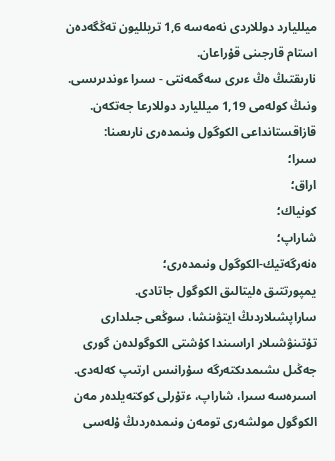ميلليارد دوللاردى نەمەسە 1,6 تريلليون تەڭگەدەن استام قارجىنى قۇراعان.
نارىقتىڭ ەڭ ءىرى سەگمەنتى - سىرا ءوندىرىسى. ونىڭ كولەمى 1,19 ميلليارد دوللارعا جەتكەن.
قازاقستانداعى الكوگول ونىمدەرى نارىعىنا:
سىرا؛
اراق؛
كونياك؛
شاراپ؛
ەنەرگەتيك-الكوگول ونىمدەرى؛
يمپورتتىق ەليتالىق الكوگول جاتادى.
ساراپشىلاردىڭ ايتۋىنشا، سوڭعى جىلدارى تۇتىنۋشىلار اراسىندا كۇشتى الكوگولدەن گورى جەڭىل ىشىمدىكتەرگە سۇرانىس ارتىپ كەلەدى. اسىرەسە سىرا، شاراپ، ءتۇرلى كوكتەيلدەر مەن الكوگول مولشەرى تومەن ونىمدەردىڭ ۇلەسى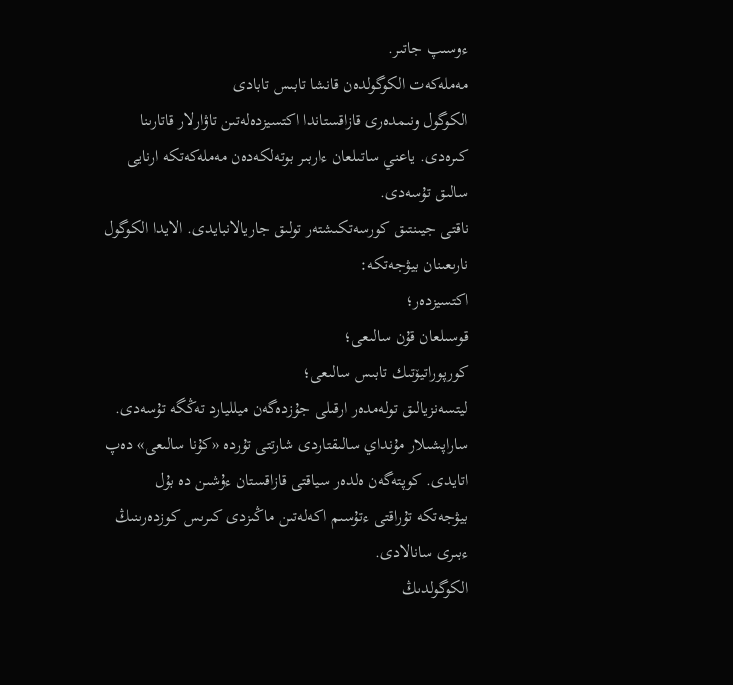ءوسىپ جاتىر.
مەملەكەت الكوگولدەن قانشا تابىس تابادى
الكوگول ونىمدەرى قازاقستاندا اكتسيزدەلەتىن تاۋارلار قاتارىنا كىرەدى. ياعني ساتىلعان ءاربىر بوتەلكەدەن مەملەكەتكە ارنايى سالىق تۇسەدى.
ناقتى جيىنتىق كورسەتكىشتەر تولىق جاريالانبايدى. الايدا الكوگول نارىعىنان بيۋجەتكە:
اكتسيزدەر؛
قوسىلعان قۇن سالىعى؛
كورپوراتيۆتىك تابىس سالىعى؛
ليتسەنزيالىق تولەمدەر ارقىلى جۇزدەگەن ميلليارد تەڭگە تۇسەدى.
ساراپشىلار مۇنداي سالىقتاردى شارتتى تۇردە «كۇنا سالىعى» دەپ اتايدى. كوپتەگەن ەلدەر سياقتى قازاقستان ءۇشىن دە بۇل بيۋجەتكە تۇراقتى ءتۇسىم اكەلەتىن ماڭىزدى كىرىس كوزدەرىنىڭ ءبىرى سانالادى.
الكوگولدىڭ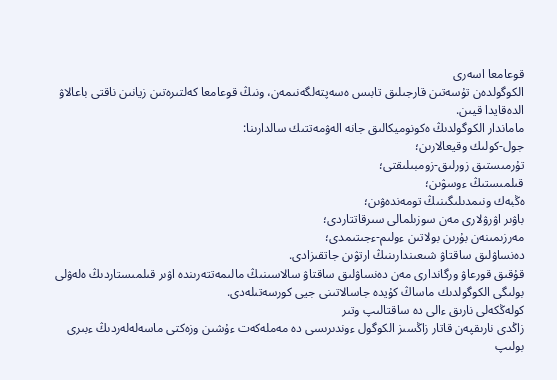قوعامعا اسەرى
الكوگولدەن تۇسەتىن قارجىلىق تابىس ەسەپتەلگەنىمەن، ونىڭ قوعامعا كەلتىرەتىن زيانىن ناقتى باعالاۋ الدەقايدا قيىن.
ماماندار الكوگولدىڭ ەكونوميكالىق جانە الەۋمەتتىك سالدارىنا:
جول-كولىك وقيعالارىن؛
تۇرمىستىق زورلىق-زومبىلىقتى؛
قىلمىستىڭ ءوسۋىن؛
ەڭبەك ونىمدىلىگىنىڭ تومەندەۋىن؛
باۋىر اۋرۋلارى مەن سوزىلمالى سىرقاتتاردى؛
مەرزىمىنەن بۇرىن بولاتىن ءولىم-ءجىتىمدى؛
دەنساۋلىق ساقتاۋ شىعىندارىنىڭ ارتۋىن جاتقىزادى.
قۇقىق قورعاۋ ورگاندارى مەن دەنساۋلىق ساقتاۋ سالاسىنىڭ مالىمەتتەرىندە اۋىر قىلمىستاردىڭ ەلەۋلى بولىگى الكوگولدىك ماساڭ كۇيدە جاسالاتىنى جيى كورسەتىلەدى.
كولەڭكەلى نارىق ءالى دە ساقتالىپ وتىر
زاڭدى نارىقپەن قاتار زاڭسىز الكوگول ءوندىرىسى دە مەملەكەت ءۇشىن وزەكتى ماسەلەلەردىڭ ءبىرى بولىپ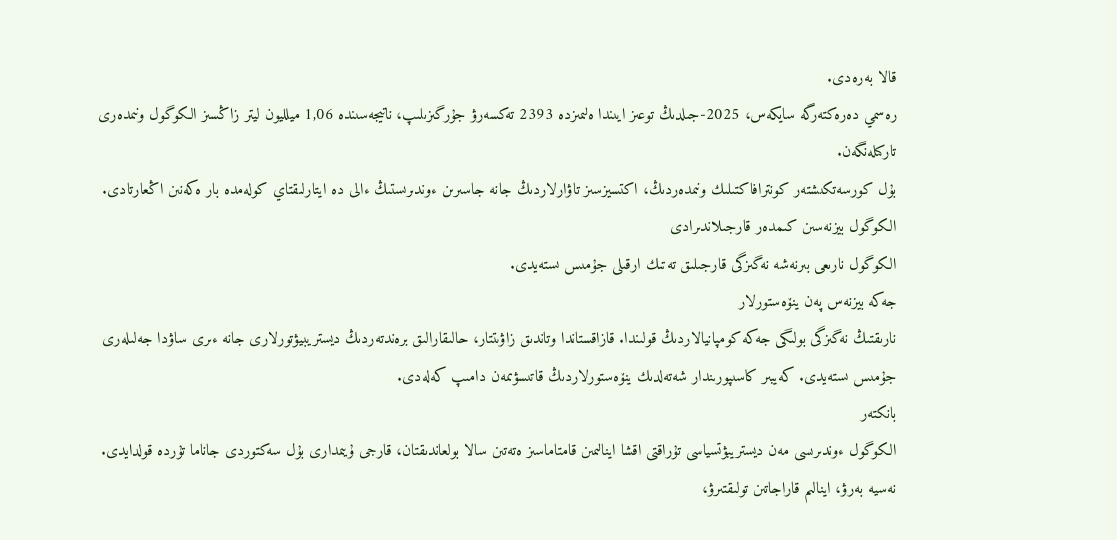قالا بەرەدى.
رەسمي دەرەكتەرگە سايكەس، 2025-جىلدىڭ توعىز ايىندا ەلىمىزدە 2393 تەكسەرۋ جۇرگىزىلىپ، ناتيجەسىندە 1,06 ميلليون ليتر زاڭسىز الكوگول ونىمدەرى تاركىلەنگەن.
بۇل كورسەتكىشتەر كونترافاكتىلىك ونىمدەردىڭ، اكتسيزسىز تاۋارلاردىڭ جانە جاسىرىن ءوندىرىستىڭ ءالى دە ايتارلىقتاي كولەمدە بار ەكەنىن اڭعارتادى.
الكوگول بيزنەسىن كىمدەر قارجىلاندىرادى
الكوگول نارىعى بىرنەشە نەگىزگى قارجىلىق تەتىك ارقىلى جۇمىس ىستەيدى.
جەكە بيزنەس پەن ينۆەستورلار
نارىقتىڭ نەگىزگى بولىگى جەكە كومپانيالاردىڭ قولىندا. قازاقستاندا وتاندىق زاۋىتتار، حالىقارالىق برەندتەردىڭ ديستريبيۋتورلارى جانە ءىرى ساۋدا جەلىلەرى جۇمىس ىستەيدى. كەيبىر كاسىپورىندار شەتەلدىك ينۆەستورلاردىڭ قاتىسۋىمەن دامىپ كەلەدى.
بانكتەر
الكوگول ءوندىرىسى مەن ديستريبۋتسياسى تۇراقتى اقشا اينالىمىن قامتاماسىز ەتەتىن سالا بولعاندىقتان، قارجى ۇيىمدارى بۇل سەكتوردى جاناما تۇردە قولدايدى.
نەسيە بەرۋ، اينالىم قاراجاتىن تولىقتىرۋ،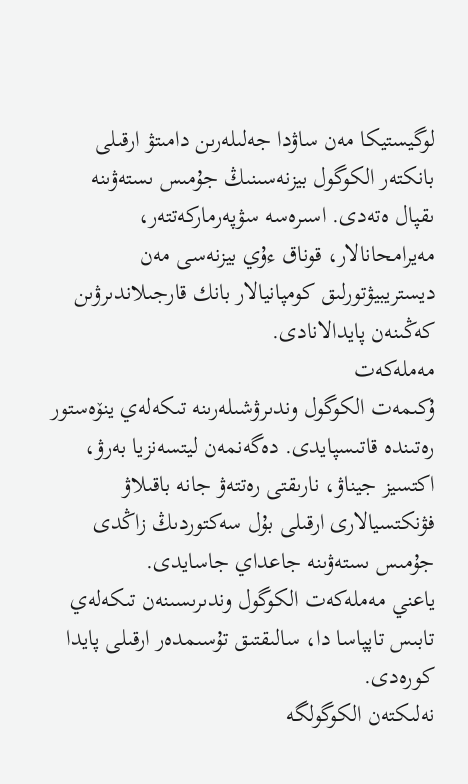لوگيستيكا مەن ساۋدا جەلىلەرىن دامىتۋ ارقىلى بانكتەر الكوگول بيزنەسىنىڭ جۇمىس ىستەۋىنە ىقپال ەتەدى. اسىرەسە سۋپەرماركەتتەر، مەيرامحانالار، قوناق ءۇي بيزنەسى مەن ديستريبيۋتورلىق كومپانيالار بانك قارجىلاندىرۋىن كەڭىنەن پايدالانادى.
مەملەكەت
ۇكىمەت الكوگول وندىرۋشىلەرىنە تىكەلەي ينۆەستور رەتىندە قاتىسپايدى. دەگەنمەن ليتسەنزيا بەرۋ، اكتسيز جيناۋ، نارىقتى رەتتەۋ جانە باقىلاۋ فۋنكتسيالارى ارقىلى بۇل سەكتوردىڭ زاڭدى جۇمىس ىستەۋىنە جاعداي جاسايدى.
ياعني مەملەكەت الكوگول وندىرىسىنەن تىكەلەي تابىس تاپپاسا دا، سالىقتىق تۇسىمدەر ارقىلى پايدا كورەدى.
نەلىكتەن الكوگولگە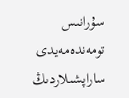سۇرانىس تومەندەمەيدى
ساراپشىلاردىڭ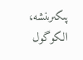پىكىرىنشە، الكوگول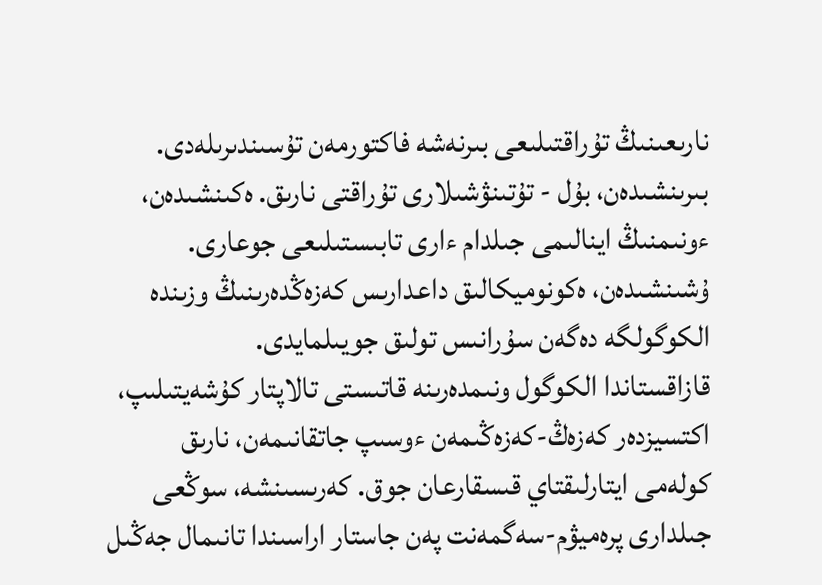نارىعىنىڭ تۇراقتىلىعى بىرنەشە فاكتورمەن تۇسىندىرىلەدى. بىرىنشىدەن، بۇل - تۇتىنۋشىلارى تۇراقتى نارىق. ەكىنشىدەن، ءونىمنىڭ اينالىمى جىلدام ءارى تابىستىلىعى جوعارى. ۇشىنشىدەن، ەكونوميكالىق داعدارىس كەزەڭدەرىنىڭ وزىندە الكوگولگە دەگەن سۇرانىس تولىق جويىلمايدى.
قازاقستاندا الكوگول ونىمدەرىنە قاتىستى تالاپتار كۇشەيتىلىپ، اكتسيزدەر كەزەڭ-كەزەڭىمەن ءوسىپ جاتقانىمەن، نارىق كولەمى ايتارلىقتاي قىسقارعان جوق. كەرىسىنشە، سوڭعى جىلدارى پرەميۋم-سەگمەنت پەن جاستار اراسىندا تانىمال جەڭىل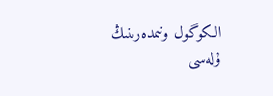الكوگول ونىمدەرىنىڭ ۇلەسى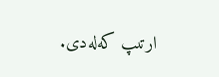ارتىپ كەلەدى.